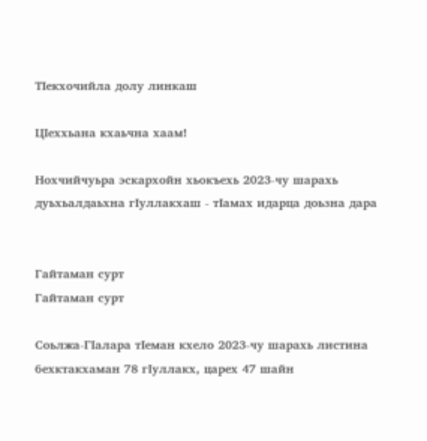ТIекхочийла долу линкаш

ЦIеххьана кхаьчна хаам!

Нохчийчуьра эскархойн хьокъехь 2023-чу шарахь дуьхьалдаьхна гIуллакхаш - тIамах идарца доьзна дара


Гайтаман сурт
Гайтаман сурт

Соьлжа-ГIалара тIеман кхело 2023-чу шарахь листина бехктакхаман 78 гIуллакх, царех 47 шайн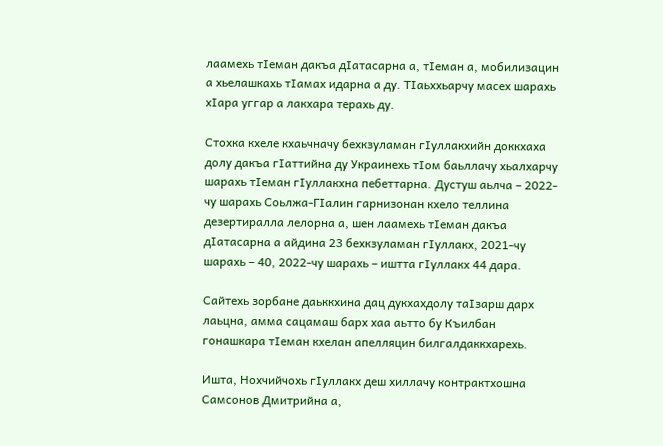лаамехь тIеман дакъа дIатасарна а, тIеман а, мобилизацин а хьелашкахь тIамах идарна а ду. ТIаьххьарчу масех шарахь хIара уггар а лакхара терахь ду.

Стохка кхеле кхаьчначу бехкзуламан гIуллакхийн доккхаха долу дакъа гIаттийна ду Украинехь тIом баьллачу хьалхарчу шарахь тIеман гIуллакхна пебеттарна. Дустуш аьлча – 2022-чу шарахь Соьлжа-ГIалин гарнизонан кхело теллина дезертиралла лелорна а, шен лаамехь тIеман дакъа дIатасарна а айдина 23 бехкзуламан гIуллакх, 2021-чу шарахь – 40, 2022-чу шарахь – иштта гIуллакх 44 дара.

Сайтехь зорбане даьккхина дац дукхахдолу таIзарш дарх лаьцна, амма сацамаш барх хаа аьтто бу Къилбан гонашкара тIеман кхелан апелляцин билгалдаккхарехь.

Ишта, Нохчийчохь гIуллакх деш хиллачу контрактхошна Самсонов Дмитрийна а,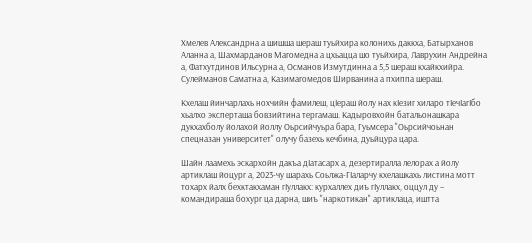Хмелев Александрна а шишша шераш туьйхира колонихь даккха, Батырханов Аланна а, Шахмарданов Магомедна а цхьацца шо туьйхира, Лаврухин Андрейна а, Фатхутдинов Ильсурна а, Османов Измутдинна а 5,5 шераш кхайкхийра. Сулейманов Саматна а, Казимагомедов Ширванина а пхиппа шераш.

Кхелаш йинчарлахь нохчийн фамилеш, цIераш йолу нах кIезиг хиларо тIечIагIбо хьалхо эксперташа бовзийтина тергамаш. Кадыровхойн батальонашкара дукхахболу йолахой йоллу Оьрсийчуьра бара, Гуьмсера "Оьрсийчоьнан спецназан университет" олучу базехь кечбина, дуьйцура цара.

Шайн лаамехь эскархойн дакъа дIатасарх а, дезертиралла лелорах а йолу артиклаш йоцург а, 2023-чу шарахь Соьлжа-ГIаларчу кхелашкахь листина мотт тохарх йалх бехктакхаман гIуллакх: курхаллех диъ гIуллакх, оццул ду – командираша бохург ца дарна, шиъ "наркотикан" артиклаца, иштта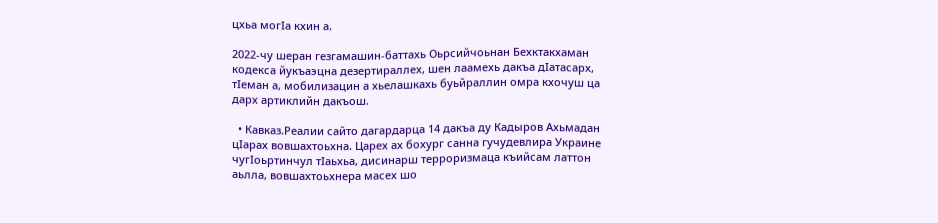цхьа могIа кхин а.

2022-чу шеран гезгамашин-баттахь Оьрсийчоьнан Бехктакхаман кодекса йукъаэцна дезертираллех, шен лаамехь дакъа дIатасарх, тIеман а, мобилизацин а хьелашкахь буьйраллин омра кхочуш ца дарх артиклийн дакъош.

  • Кавказ.Реалии сайто дагардарца 14 дакъа ду Кадыров Ахьмадан цIарах вовшахтоьхна. Царех ах бохург санна гучудевлира Украине чугIоьртинчул тIаьхьа, дисинарш терроризмаца къийсам латтон аьлла, вовшахтоьхнера масех шо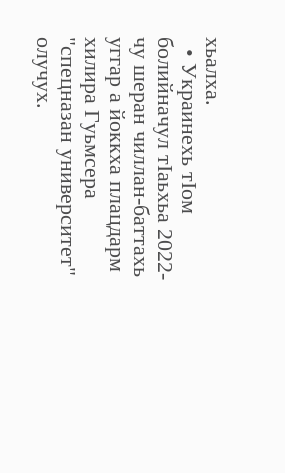хьалха.
  • Украинехь тIом болийначул тIаьхьа 2022-чу шеран чиллан-баттахь уггар а йоккха плацдарм хилира Гуьмсера "спецназан университет" олучух.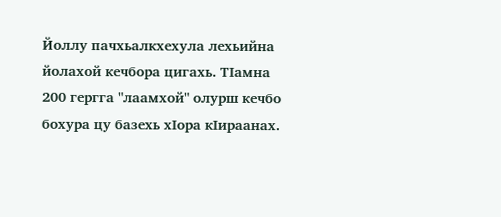Йоллу пачхьалкхехула лехьийна йолахой кечбора цигахь. ТIамна 200 гергга "лаамхой" олурш кечбо бохура цу базехь хIора кIираанах.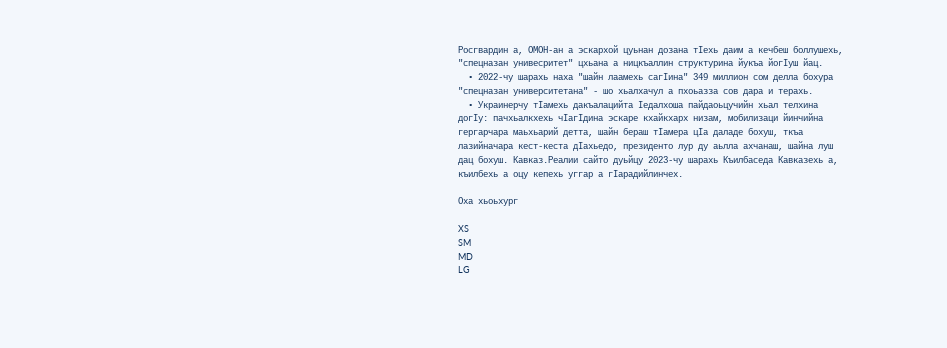Росгвардин а, ОМОН-ан а эскархой цуьнан дозана тIехь даим а кечбеш боллушехь, "спецназан унивесритет" цхьана а ницкъаллин структурина йукъа йогIуш йац.
  • 2022-чу шарахь наха "шайн лаамехь сагIина" 349 миллион сом делла бохура "спецназан университетана" - шо хьалхачул а пхоьазза сов дара и терахь.
  • Украинерчу тIамехь дакъалацийта Iедалхоша пайдаоьцучийн хьал телхина догIу: пачхьалкхехь чIагIдина эскаре кхайкхарх низам, мобилизаци йинчийна гергарчара маьхьарий детта, шайн бераш тIамера цIа даладе бохуш, ткъа лазийначара кест-кеста дIахьедо, президенто лур ду аьлла ахчанаш, шайна луш дац бохуш. Кавказ.Реалии сайто дуьйцу 2023-чу шарахь Къилбаседа Кавказехь а, къилбехь а оцу кепехь уггар а гIарадийлинчех.

Оха хьоьхург

XS
SM
MD
LG